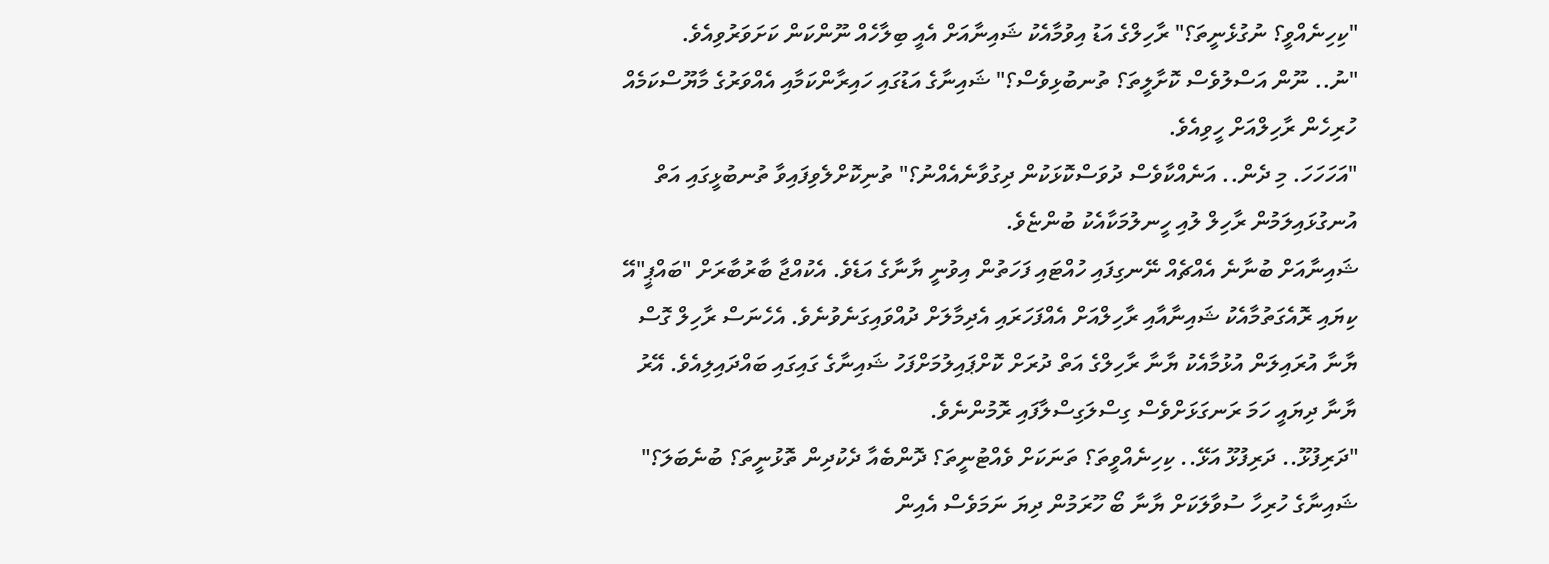"ކިހިނެއްވީ؟ ނުގުޅެނީތަ؟" ރާހިލްގެ އަޑު އިވުމާއެކު ޝައިނާއަށް އެއީ ބިލާހެއް ނޫންކަން ކަށަވަރުވިއެވެ.
"ނު.. ނޫން އަސްލުވެސް ކޮށާލީތަ؟ ތުނބުޅިވެސް؟" ޝައިނާގެ އަޑުގައި ހައިރާންކަމާއި އެއްވަރުގެ މާޔޫސްކަމެއް ހުރިހެން ރާހިލްއަށް ހީވިއެވެ.
"އަހަހަހަ. މި ދެން.. އަނެއްކާވެސް ދުވަސްކޮޅަކުން ދިގުވާނެއެއްނު؟" ތުނިކޮށްލެވިފައިވާ ތުނބުޅީގައި އަތް އުނގުޅައިލަމުން ރާހިލް ލުއި ހީނލުމަކާއެކު ބުންޏެވެ.
ޝައިނާއަށް ބުނާނެ އެއްޗެއް ނޭނގިފައި ހުއްޓައި ފަހަތުން އިވުނީ ޔާނާގެ އަޑެވެ. އެކުއްޖާ ބާރުބާރަށް "ބައްޕީ"އޭ ކިޔައި ރޮއެގަތުމާއެކު ޝައިނާއާއި ރާހިލްއަށް އެއްފަހަރައި އެދިމާލަށް ދުއްވައިގަނެވުނެވެ. އެހެނަސް ރާހިލް ގޮސް ޔާނާ އުރައިލަން އުޅުމާއެކު ޔާނާ ރާހިލްގެ އަތް ދުރަށް ކޮށްޕައިލުމަށްފަހު ޝައިނާގެ ގައިގައި ބައްދައިލިއެވެ. އޭރު ޔާނާ ދިޔައީ ހަމަ ރަނގަޅަށްވެސް ގިސްލަގިސްލާފައި ރޮމުންނެވެ.
"ދަރިފުޅޫ.. ދަރިފުޅޫ އަޅޭ.. ކިހިނެއްވީތަ؟ ތަނަކަށް ވެއްޓުނީތަ؟ ދޮންބެއާ ދެކުދިން ތޮޅުނީތަ؟ ބުނެބަލަ؟" ޝައިނާގެ ހުރިހާ ސުވާލަކަށް ޔާނާ ބޯ ހޫރަމުން ދިޔަ ނަމަވެސް އެއިން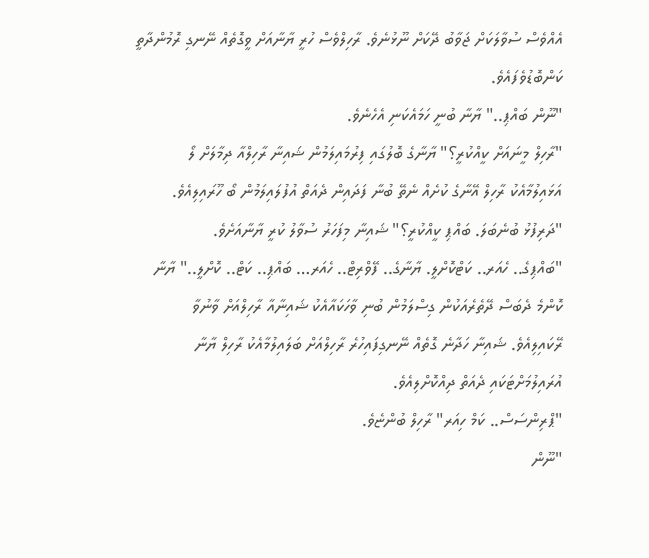އެއްވެސް ސުވާލަކަށް ޖަވާބު ދޭކަށް ނޫޅުނެވެ. ރާހިލްވެސް ހުރީ ޔާނާއަށް ވީގޮތެއް ނޭނގި ރޮމުންދާތީ ކަންބޮޑުވެފައެވެ.
"ނޫން ބައްޕި.." ޔާނާ ބުނީ ހަމައެކަނި އެހެނެވެ.
"ރާހިލް މީނައަށް ކީއްކުރީ؟" ޔާނާގެ ބޮލުގައި ފިރުމައިލަމުން ޝައިނާ ރާހިލްއާ ދިމާލަށް ލޯ އަޅައިލުމާއެކު ރާހިލް އޭނާގެ ކުށެއް ނެތޭ ބުނާ ފަދައިން ދެއަތް އުފުލައިލަމުން ބޯ ހޫރައިލިއެވެ.
"ދަރިފުޅު ބުނެބަލަ. ބައްޕި ކީއްކުރީ؟" ޝައިނާ މިފަހަރު ސުވާލު ކުރީ ޔާނާއަށެވެ.
"ބައްޕިގެ.. ހެއަރ.. ކަޓްކޮށްލީ. ޔާނާގެ.. ފޭވްރިޓް.. ހެއަރ… ބައްޕި.. ކަޓް.. ކޮށްލީ.." ޔާނާ ކޮންމެ ދެބަސް ދޭތެރެއަކުން ގިސްލަމުން ބުނި ވާހަކައާއެކު ޝައިނާއާ ރާހިލްއަށް ވާނުވާ ރޭކައިލިއެވެ. ޝައިނާ ހަދާނެ ގޮތެއް ނޭނގިފައިހުރެ ރާހިލްއަށް ބަލައިލުމާއެކު ރާހިލް ޔާނާ އުރައިލުމަށްޓަކައި ދެއަތް ދިއްކޮށްލިއެވެ.
"ޕްރިންސަސް.. ކަމް ހިއަރ" ރާހިލް ބުންޏެވެ.
"ނޫން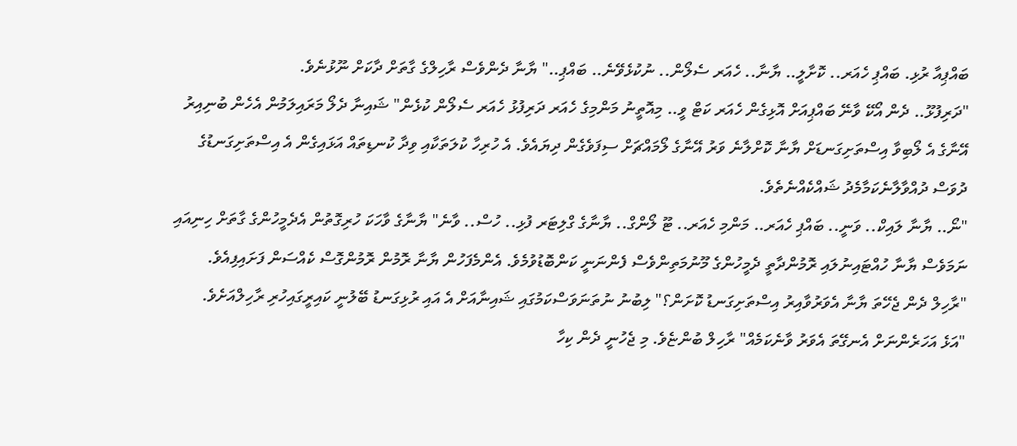ބައްޕިއާ ރުޅި. ބައްޕި ހެއަރ.. ކޮށާލީ.. ޔާނާ.. ހެއަރ ސެލޯން.. ނުކުޅެވޭނެ.. ބައްޕި.." ޔާނާ ދެންވެސް ރާހިލްގެ ގާތަށް ދާކަށް ނޫޅުނެވެ.
"ދަރިފުޅޫ.. ދެން އޯކޭ ވާނޭ ބައްޕިއަށް އޮޅިގެން ހެއަރ ކަޓް ވީ.. މިއޮތީނު މަންމިގެ ހެއަރ ދަރިފުޅު ހެއަރ ސެލޯން ކުޅެން" ޝައިނާ ދެލޯ މަރައިލަމުން އެހެން ބުނިއިރު އޭނާގެ އެ ލޯބިވާ އިސްތަށިގަނޑަށް ޔާނާ ކޮށްލާނެ ވަރު އޭނާގެ ލޯމައްޗަށް ސިފަވެގެން ދިޔައެވެ. އެ ހުރިހާ ކުލަތަކާއި ވިދާ ކުނޑިތައް އަޅައިގެން އެ އިސްތަށިގަނޑުގެ ދުވަސް ދުއްވާލާނެކަމާމެދު ޝައްކެއްނެތެވެ.
"ނޯ.. ޔާނާ ލައިކް.. ވަނީ.. ބައްޕި ހެއަރ.. މަންމި ހެއަރ.. ޓޫ ލޯންގް.. ޔާނާގެ ގްލިޓަރ ފުޅި.. ހުސް.. ވާނެ" ޔާނާގެ ވާހަކަ ހުރިގޮތުން އެދެމީހުންގެ ގާތަށް ހިނިއައި ނަމަވެސް ޔާނާ ހުއްޓައިނުލައި ރޮމުންދާތީ ދެމީހުންގެ މޫނުމަތިންވެސް ފެންނަނީ ކަންބޮޑުވުމެވެ. އެންމެފަހުން ޔާނާ ރޮމުން ރޮމުންގޮސް ކެއްސަން ފަށައިފިއެވެ.
"ރާހިލް ދެން ޖެހޭތަ ޔާނާ އެވަރުވާއިރު އިސްތަށިގަނޑު ކޮށަން؟" ލިބުނު ނުތަނަވަސްކަމުގައި ޝައިނާއަށް އެ އައި ރުޅިގަނޑު ބޭލުނީ ކައިރީގައިހުރި ރާހިލްއަށެވެ.
"އަޅެ އަހަރެންނަށް އެނގޭތަ އެވަރު ވާނެކަމެއް" ރާހިލް ބުންޏެވެ. މި ޖެހުނީ ދެން ކިހާ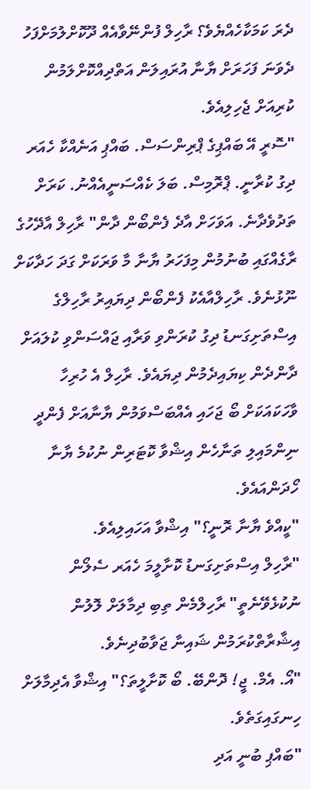ދެރަ ކަމަކާހެއްޔެވެ؟ ރާހިލް ފުންނޭވާއެއް ދޫކޮށްލުމަށްފަހު ދެވަނަ ފަހަރަށް ޔާނާ އުރައިލަން އަތްދިއްކޮށްލަމުން ކުރިއަށް ޖެހިލިއެވެ.
"ސޮރީ އޭ ބައްޕިގެ ޕްރިންސަސް. ބައްޕި އަނެއްކާ ހެއަރ ދިގު ކުރާނީ. ޕްރޮމިސް. ބަލަ ކެއްސަނީއެއްނު. ކަރަށް ތަދުވެދާނެ. އަވަހަށް އާދެ ފެންބޯން ދާން" ރާހިލް އާދޭހުގެ ރާގެއްގައި ބުނުމުން މިފަހަރު ޔާނާ މާ ވަރަކަށް ގަދަ ހަދާކަށް ނޫޅުނެވެ. ރާހިލްއާއެކު ފެންބޯން ދިޔައިރު ރާހިލްގެ އިސްތަށިގަނޑު ދިގު ކުރަންވި ވަރާއި ޖައްސަންވި ކުލައަށް ދާންދެން ކިޔައިދެމުން ދިޔައެވެ. ރާހިލް އެ ހުރިހާ ވާހަކައަކަށް ބޯ ޖަހައި އެއްބަސްވަމުން ޔާނާއަށް ފެންދީ ނިންމައިލި ތަނާހެން އިޝްވާ ކޮޓަރިން ނުކުމެ ޔާނާ ހޯދަންއައެވެ.
"ކީއްވެ ޔާނާ ރޮނީ؟" އިޝްވާ އަހައިލިއެވެ.
"ރާހިލް އިސްތަށިގަނޑު ކޮށާލީމަ ހެއަރ ސެލޯން ނުކުޅެވޭނެތީ" ރާހިލްމެން ތިބި ދިމާލަށް ލޮލުން އިޝާރާތްކުރަމުން ޝައިނާ ޖަވާބުދިނެވެ.
"އޯ. އެމް. ޖީ! ދޮންބޭ. ބޯ ކޮށާލީތަ؟" އިޝްވާ އެދިމާލަށް ހިނގައިގަތެވެ.
"ބައްޕި ބުނީ އަދި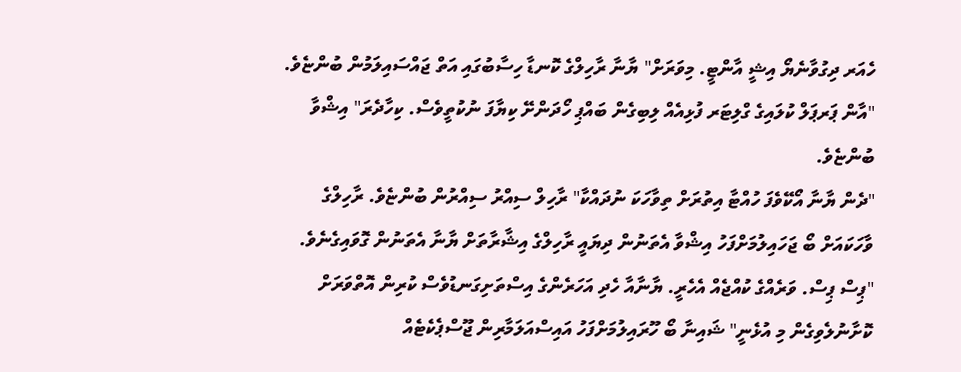ހެއަރ ދިގުވާނެޔޯ އިޝީ އާންޓީ. މިވަރަށް" ޔާނާ ރާހިލްގެ ކޮނޑާ ހިސާބުގައި އަތް ޖައްސައިލަމުން ބުންޏެވެ.
"އާން ޕަރޕަލް ކުލައިގެ ގްލިޓަރ ފުޅިއެއް ލިބިގެން ބައްޕި ހޯދަންށޭ ކިޔާފަ ނުކުތީވެސް. ކިހާދެރަ" އިޝްވާ ބުންޏެވެ.
"ދެން ޔާނާ އޯކޭވެފަ ހުއްޓާ އިތުރަށް ތިވާހަކަ ނުދައްކާ" ރާހިލް ސިއްރު ސިއްރުން ބުންޏެވެ. ރާހިލްގެ ވާހަކައަށް ބޯ ޖަހައިލުމަށްފަހު އިޝްވާ އެތަނުން ދިޔައީ ރާހިލްގެ އިޝާރާތަށް ޔާނާ އެތަނުން ގޮވައިގެނެވެ.
"ޕިސް ޕިސް. ވަރެއްގެ ކުއްޖެއް އެހެރީ. ޔާނާއާ ހެދި އަހަރެންގެ އިސްތަށިގަނޑުވެސް ކުރިން އޮތްވަރަށް ކޮށާނުލެވިގެން މި އުޅެނީ" ޝައިނާ ބޯ ހޫރައިލުމަށްފަހު އައިސްއަލަމާރިން ޖޫސްޕެކެޓެއް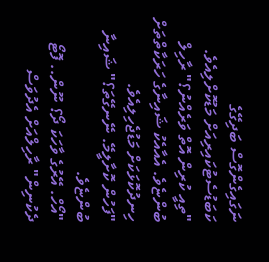ނަގައިގެންގޮސް ބަދިގޭގެ ކަބަޑުސެޓުކައިރިއަށް މަޑުކޮށްލިއެވެ.
"ތިއީ ކުރިން އޮތް ވަރެއްނު؟" ރާހިލް ބުންޏެވެ. އެއާއެކު ޝައިނާގެ ހަރަކާތްތަށް ހިނދުކޮޅަކަށް މަޑުޖެހިލިއެވެ.
"ފަހުން ކޮށާލީމޭ. ނޭނގޭތަ؟" ޝައިނާ ބުންޏެވެ.
"އޯހް. އޭރުގެ ވާހަކަ ދޯ؟ ނޫން.. ފޮޓޯ ދެކުނިން" ރާހިލްއަށް އެދުވަސް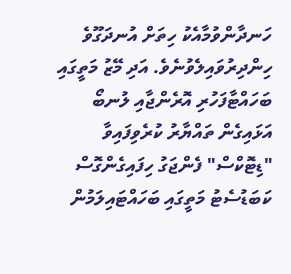ހަނދާންވުމާއެކު ހިތަށް އުނދަގޫވެ ހިންދިރުވައިލެވުނެވެ. އަދި މޭޒު މަތީގައި ބަހައްޓާފަހުރި އޮރެންޖާއި ލުނބޯ އަޅައިގެން ތައްޔާރު ކުރެވިފައިވާ "ޑިޓޮކްސް" ފެންޖަގު ހިފައިގެންގޮސް ކަބަޑުސެޓު މަތީގައި ބަހައްޓައިލަމުން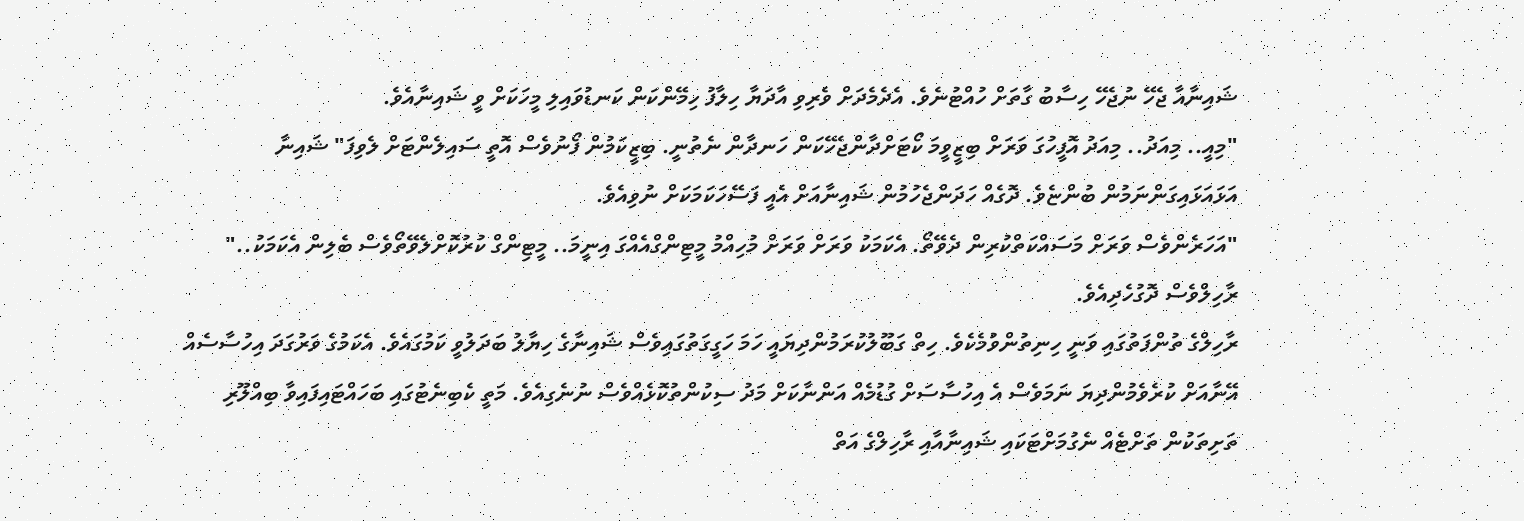ޝައިނާއާ ޖެހޭ ނުޖެހޭ ހިސާބު ގާތަށް ހުއްޓުނެވެ. އެދެމެދަށް ވެރިވި އާދަޔާ ހިލާފު ހިމޭންކަން ކަނޑުވައިލި މީހަކަށް ވީ ޝައިނާއެވެ.
"މިއީ.. މިއަދު.. މިއަދު އޮފީހުގަ ވަރަށް ބިޒީވީމަ ކޯޓަށްދާންޖެހޭކަން ހަނދާން ނެތުނީ. ބިޒީކަމުން ފޯނުވެސް އޮތީ ސައިލެންޓަށް ލެވިފަ" ޝައިނާ އަޅައަޅައިގަންނަމުން ބުންޏެވެ. ދޮގެއް ހަދަންޖެހުމުން ޝައިނާއަށް އެއީ ފަސޭހަކަމަކަށް ނުވިއެވެ.
"އަހަރެންވެސް ވަރަށް މަސައްކަތްކުރިން ދެވޭތޯ. އެކަމަކު ވަރަށް ވަރަށް މުހިއްމު މީޓިންގްއެއްގަ އިނީމަ.. މީޓިންގް ކުރުކޮށްލެވޭތޯވެސް ބެލިން އެކަމަކު.." ރާހިލްވެސް ދޮގުހެދިއެވެ.
ރާހިލްގެ ތުންފަތުގައި ވަނީ ހިނިތުންވުމެކެވެ. ހިތް ގަބޫލުކުރަމުންދިޔައީ ހަމަ ހަގީގަތުގައިވެސް ޝައިނާގެ ހިޔާލު ބަދަލުވީ ކަމުގައެވެ. އެކަމުގެ ވަރުގަދަ އިހުސާސެއް އޭނާއަށް ކުރެވެމުންދިޔަ ނަމަވެސް އެ އިހުސާސަށް ގުޑުމެއް އަންނާކަށް މަދު ސިކުންތުކޮޅެއްވެސް ނުނެގިއެވެ. މަތީ ކެބިނެޓުގައި ބަހައްޓައިފައިވާ ބިއްލޫރި ތަށިތަކުން ތަށްޓެއް ނެގުމަށްޓަކައި ޝައިނާއާއި ރާހިލްގެ އަތް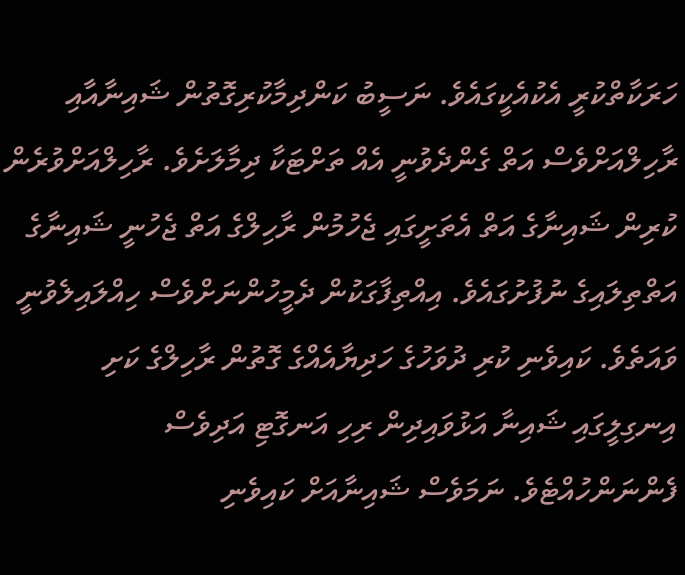ހަރަކާތްކުރީ އެކުއެކީގައެވެ. ނަސީބު ކަންދިމާކުރިގޮތުން ޝައިނާއާއި ރާހިލްއަށްވެސް އަތް ގެންދެވުނީ އެއް ތަށްޓަކާ ދިމާލަށެވެ. ރާހިލްއަށްވުރެން ކުރިން ޝައިނާގެ އަތް އެތަށީގައި ޖެހުމުން ރާހިލްގެ އަތް ޖެހުނީ ޝައިނާގެ އަތްތިލައިގެ ނުފުށުގައެވެ. އިއްތިފާގަކުން ދެމީހުންނަށްވެސް ހިއްލައިލެވުނީ ވައަތެވެ. ކައިވެނި ކުރި ދުވަހުގެ ހަދިޔާއެއްގެ ގޮތުން ރާހިލްގެ ކަށި އިނގިލީގައި ޝައިނާ އަޅުވައިދިން ރިހި އަނގޮޓި އަދިވެސް ފެންނަންހުއްޓެވެ. ނަމަވެސް ޝައިނާއަށް ކައިވެނި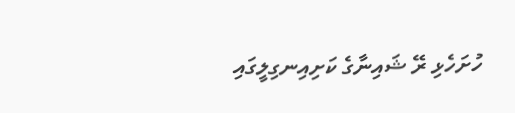ހުށަހެޅި ރޭ ޝައިނާގެ ކަށިއިނގިލީގައި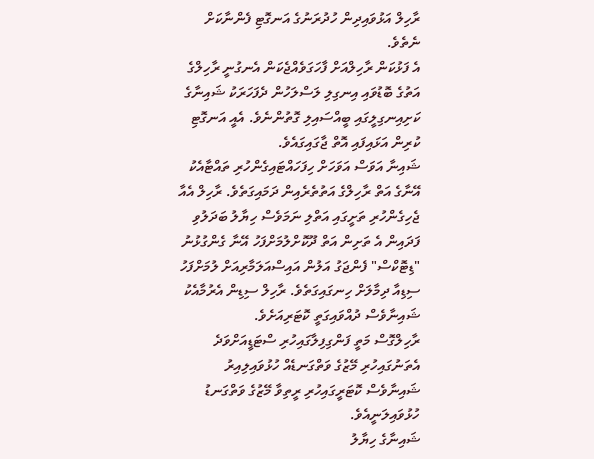ރާހިލް އަޅުވައިދިން ހުދުރަނުގެ އަނގޮޓި ފެންނާކަށް ނެތެވެ.
އެ ފަޅުކަން ރާހިލްއަށް ފާހަގަވެއްޖެކަން އެނގުނީ ރާހިލްގެ އަތުގެ ބޮޑުވައި އިނގިލި ލަސްލަހުން ދެފަހަރަކު ޝައިނާގެ ކަށިއިނގިލީގައި ބީއްސައިލި ގޮތުންނެވެ. އެއީ އަނގޮޓި ކުރިން އަޅައިފައި އޮތް ޖާގައިގައެވެ.
ޝައިނާ އަވަސް އަވަހަށް ހިފަހައްޓައިގެންހުރި ތައްޓާއެކު އޭނާގެ އަތް ރާހިލްގެ އަތުތެރެއިން ދަމައިގަތެވެ. ރާހިލް އެއާ ޖެހިގެންހުރި ތަށީގައި އަތްލި ނަމަވެސް ހިޔާލު ބަދަލުވި ފަދައިން އެ ތަށިން އަތް ދޫކޮށްލުމަށްފަހު އޭނާ ގެންގުޅުނު "ޑިޓޮކްސް" ފެންޖަގު އަލުން އައިސްއަލަމާރިއަށް ލުމަށްފަހު ސިޑިއާ ދިމާލަށް ހިނގައިގަތެވެ. ރާހިލް ސިޑިން އެރުމާއެކު ޝައިނާވެސް ދުއްވައިގަތީ ކޮޓަރިއަށެވެ.
ރާހިލްގޮސް މަތީ ފަންގިފިލާގައިހުރި ސްޓަޑީއަށްވަދެ އެތަނުގައިހުރި މޭޒުގެ ވަތްގަނޑެއް ހުޅުވައިލިއިރު ޝައިނާވެސް ކޮޓަރީގައިހުރި ރީތިވާ މޭޒުގެ ވަތްގަނޑު ހުޅުވައިލަނީއެވެ.
ޝައިނާގެ ހިޔާލު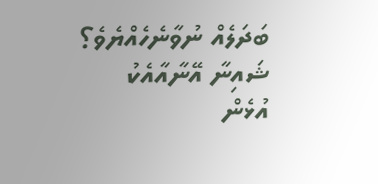ބަދަލެއް ނުވާނެހެއްޔެވެ؟ ޝައިނާ އޭނާއާއެކު އުޅެން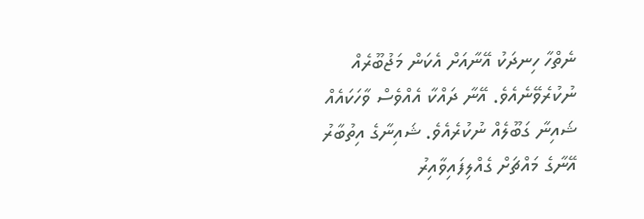ނެތްހާ ހިނދަކު އޭނާއަށް އެކަން މަޖުބޫރެއް ނުކުރެވޭނެއެވެ. އޭނާ ދައްކާ އެއްވެސް ވާހަކައެއް ޝައިނާ ގަބޫލެއް ނުކުރެއެވެ. ޝައިނާގެ އިތުބާރު އޭނާގެ މައްޗަށް ގެއްލިފައިވާއިރު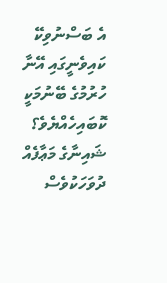އެ ބަސްނުވިކޭ ކައިވެނީގައި އޭނާ ހުރުމުގެ ބޭނުމަކީ ކޮބައިހެއްޔެވެ؟ ޝައިނާގެ މަޢާފެއް ދުވަހަކުވެސް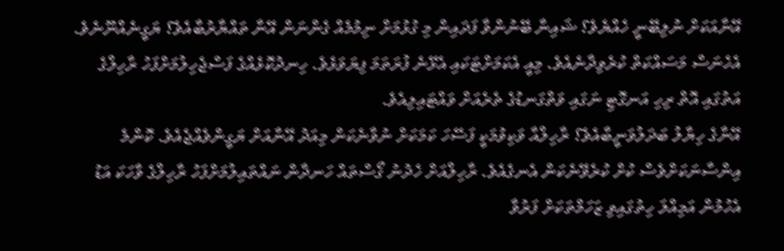އޭނާއަކަށް ނުލިބޭނީ ހެއްޔެވެ؟ ޝައިނާ ބޭނުންވާ ފަދައިން މި ގުޅުމަށް ނިމުމެއް ގެންނަން އޭނާ ތައްޔާރުބާއެވެ؟ ޔަގީނެއްނޫނެވެ. އެހެނަސް މަސައްކަތް ކުރެވިދާނެއެވެ. މިއީ އެކަމަށްޓަކައި އެޅޭނެ ފުރަތަމަ ފިޔަވަޅެވެ. ހިނދުކޮޅެއްގެ ފަސްޖެހިލުމަށްފަހު ރާހިލްގެ އަތުގައި އޮތް ރިހި އަނގޮޓި ނަގައި ވަތްގަނޑުގެ ތެރެއަށް ވައްޓައިލިއެވެ.
އޭނާގެ ހިޔާލު ބަދަލުވަނީބާއެވެ؟ ރާހިލްއާ ވަކިވުމަކީ ފަސޭހަ ކަމަކަށް ނުވާނެކަން މިއަދު އޭނާއަށް ޔަގީންވެއްޖެއެވެ. ކޮންމެ އިންސާނަކަށްވެސް ކުށް ކުރެވޭނެކަން އެނގެއެވެ. ރާހިލްއަށް ހެދުނު ގޯސްތައް ހަނދާން ނައްތައިލުމަށްފަހު ރާހިލްގެ ވާހަކަ އަޑު އެހުމުން އަމިއްލަ ހިތުގައިވި ޒަހަމްތަކަށް ފަރުވާ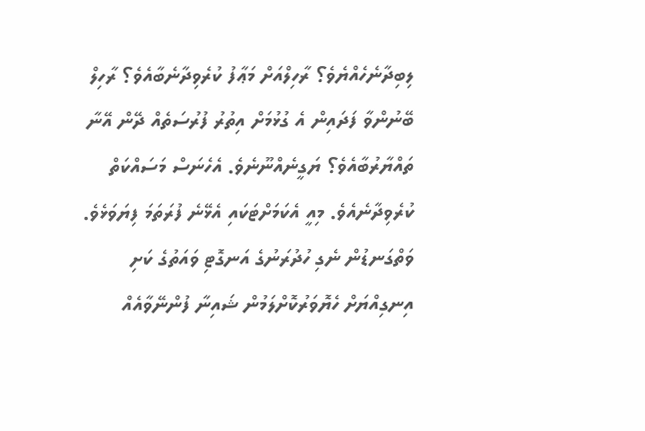ލިބިދާނެހެއްޔެވެ؟ ރާހިލްއަށް މަޢާފު ކުރެވިދާނެބާއެވެ؟ ރާހިލް ބޭނުންވާ ފަދައިން އެ ގުޅުމަށް އިތުރު ފުރުސަތެއް ދޭން އޭނާ ތައްޔާރުބާއެވެ؟ ޔަގީނެއްނޫނެވެ. އެހެނަސް މަސައްކަތް ކުރެވިދާނެއެވެ. މިއީ އެކަމަށްޓަކައި އެޅޭނެ ފުރަތަމަ ފިޔަވަޅެވެ. ވަތްގަނޑުން ނެގި ހުދުރަނުގެ އަނގޮޓި ވައަތުގެ ކަށި އިނގިއްޔަށް ހެޔޮވަރުކޮށްލަމުން ޝައިނާ ފުންނޭވާއެއް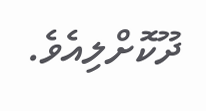ދޫކޮށްލިއެވެ.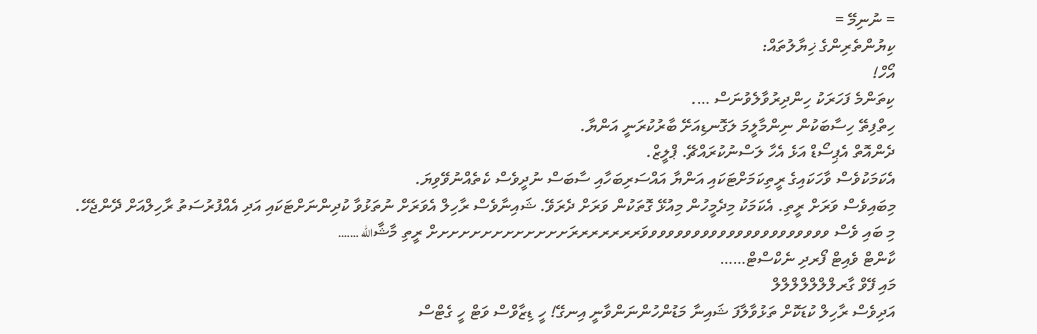= ނުނިމޭ =
ކިޔުންތެރިންގެ ޚިޔާލުތައް:
އޯހް!
ކިތަންމެ ފަހަރަކު ހިންދިރުވާލެވުނަސް ….
ހިތްފިތޭ ހިސާބަކުން ނިންމާލީމަ ލަގޮނޑިއަށޭ ބާރުކުރަނީ އަންޔާ.
ދެންއޮތް އެޕިސޯޑް އަޅެ އެހާ ލަސްނުކުރައްޗޭ. ޕްލީޒް.
އެކަމަކުވެސް ވާހަކައިގެ ރީތިކަމަށްޓަކައި އަންޔާ އައްސަރިބަހާއި ސާބަސް ނުދީވެސް ކެތެއްނުވޭވިޔަ.
މިބައިވެސް ވަރަށް ރީތި. އެކަމަކު މިދެމީހުން މިއުޅޭ ގޮތަކުން ވަރަށް ދެރަވޭ. ޝައިނާވެސް ރާހިލް އެވަރަށް ނުތަޅުވާ ކުދިންނަށްޓަކައި އަދި އެއްފުރުސަތު ރާހިލްއަށް ދޭންޖެހޭ.
މި ބައި ވެސް ވވވވވވވވވވވވވވވވވވވވވވަރރރރރރރަށށށށށށށށށށށށށް ރީތި މާޝާالله ️…….
ކާންޓް ވެއިޓް ފޯރދި ނެކްސްޓް……
މައި ފޭވް ގާރލްލްލްލްލްލްލް
އަދިވެސް ރާހިލް ކުޑަކޮށް ތަޅުވާލާފަ ޝައިނާ މަޑުންހުންނަންވާނީ އިނގޭ! ހީ ޑިޒާވްސް ވަޓް ހީ ގެޓްސް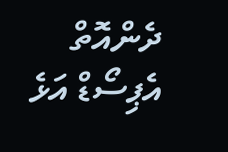ދެންއޮތް އެޕިސޯޑް އަޅެ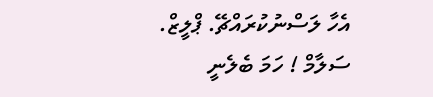އެހާ ލަސްނުކުރައްޗޭ. ޕްލީޒް.
ސަލާމް ! ހަމަ ބެލެނީ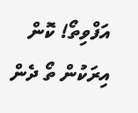އަފްވިތޯ! ކޮން އިރަކުން ތޯ ދެން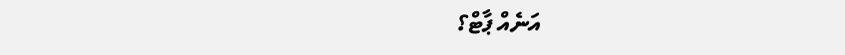އަނެއް ޕާޓް؟